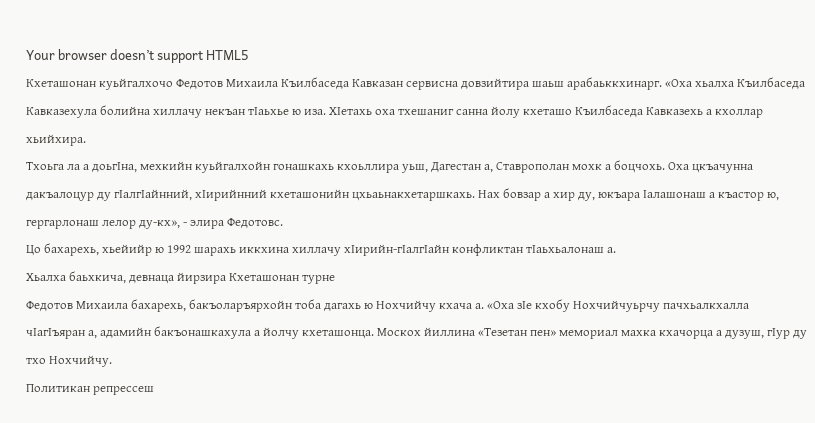Your browser doesn’t support HTML5
Кхеташонан куьйгалхочо Федотов Михаила Къилбаседа Кавказан сервисна довзийтира шаьш арабаьккхинарг. «Оха хьалха Къилбаседа Кавказехула болийна хиллачу некъан тIаьхье ю иза. ХIетахь оха тхешаниг санна йолу кхеташо Къилбаседа Кавказехь а кхоллар хьийхира.
Тхоьга ла а доьгIна, мехкийн куьйгалхойн гонашкахь кхоьллира уьш, Дагестан а, Ставрополан мохк а боцчохь. Оха цкъачунна дакъалоцур ду гIалгIайнний, хIирийнний кхеташонийн цхьаьнакхетаршкахь. Нах бовзар а хир ду, юкъара Iалашонаш а къастор ю, гергарлонаш лелор ду-кх», - элира Федотовс.
Цо бахарехь, хьейийр ю 1992 шарахь иккхина хиллачу хIирийн-гIалгIайн конфликтан тIаьхьалонаш а.
Хьалха баьхкича, девнаца йирзира Кхеташонан турне
Федотов Михаила бахарехь, бакъоларъярхойн тоба дагахь ю Нохчийчу кхача а. «Оха зIе кхобу Нохчийчуьрчу пачхьалкхалла чIагIъяран а, адамийн бакъонашкахула а йолчу кхеташонца. Москох йиллина «Тезетан пен» мемориал махка кхачорца а дузуш, гIур ду тхо Нохчийчу.
Политикан репрессеш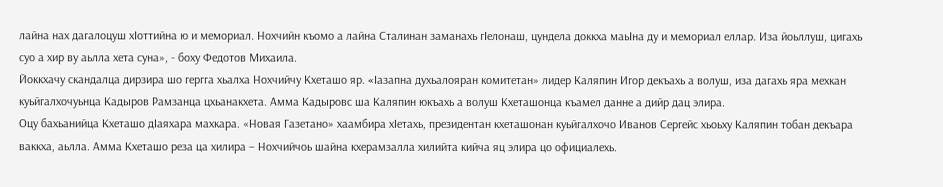лайна нах дагалоцуш хIоттийна ю и мемориал. Нохчийн къомо а лайна Сталинан заманахь гIелонаш, цундела доккха маьIна ду и мемориал еллар. Иза йоьллуш, цигахь суо а хир ву аьлла хета суна», - боху Федотов Михаила.
Йоккхачу скандалца дирзира шо гергга хьалха Нохчийчу Кхеташо яр. «Iазапна духьалояран комитетан» лидер Каляпин Игор декъахь а волуш, иза дагахь яра мехкан куьйгалхочуьнца Кадыров Рамзанца цхьанакхета. Амма Кадыровс ша Каляпин юкъахь а волуш Кхеташонца къамел данне а дийр дац элира.
Оцу бахьанийца Кхеташо дIаяхара махкара. «Новая Газетано» хаамбира хIетахь, президентан кхеташонан куьйгалхочо Иванов Сергейс хьоьху Каляпин тобан декъара ваккха, аьлла. Амма Кхеташо реза ца хилира – Нохчийчоь шайна кхерамзалла хилийта кийча яц элира цо официалехь.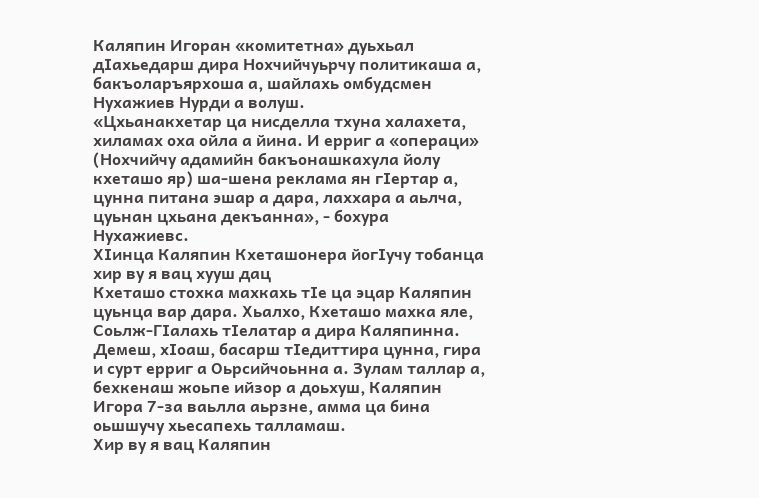Каляпин Игоран «комитетна» дуьхьал дIахьедарш дира Нохчийчуьрчу политикаша а, бакъоларъярхоша а, шайлахь омбудсмен Нухажиев Нурди а волуш.
«Цхьанакхетар ца нисделла тхуна халахета, хиламах оха ойла а йина. И ерриг а «операци» (Нохчийчу адамийн бакъонашкахула йолу кхеташо яр) ша-шена реклама ян гIертар а, цунна питана эшар а дара, лаххара а аьлча, цуьнан цхьана декъанна», - бохура Нухажиевс.
ХIинца Каляпин Кхеташонера йогIучу тобанца хир ву я вац хууш дац
Кхеташо стохка махкахь тIе ца эцар Каляпин цуьнца вар дара. Хьалхо, Кхеташо махка яле, Соьлж-ГIалахь тIелатар а дира Каляпинна. Демеш, хIоаш, басарш тIедиттира цунна, гира и сурт ерриг а Оьрсийчоьнна а. Зулам таллар а, бехкенаш жоьпе ийзор а доьхуш, Каляпин Игора 7-за ваьлла аьрзне, амма ца бина оьшшучу хьесапехь талламаш.
Хир ву я вац Каляпин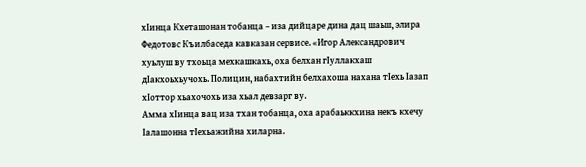хIинца Кхеташонан тобанца – иза дийцаре дина дац шаьш, элира Федотовс Къилбаседа кавказан сервисе. «Игор Александрович хуьлуш ву тхоьца мехкашкахь, оха белхан гIуллакхаш дIакхоьхьучохь. Полицин, набахтийн белхахоша нахана тIехь Iазап хIоттор хьахочохь иза хьал девзарг ву.
Амма хIинца вац иза тхан тобанца, оха арабаьккхина некъ кхечу Iалашонна тIехьажийна хиларна.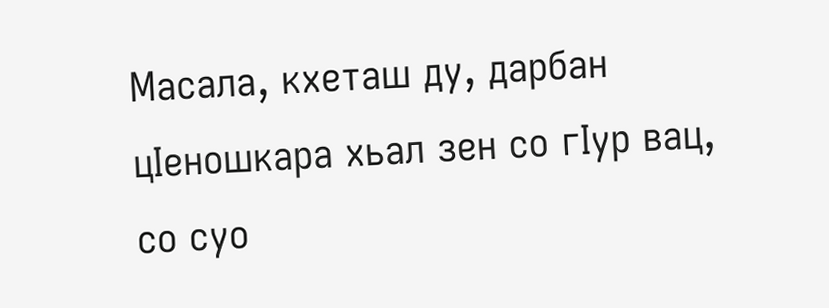Масала, кхеташ ду, дарбан цIеношкара хьал зен со гIур вац, со суо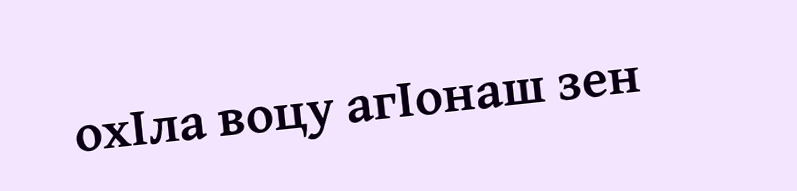охIла воцу агIонаш зен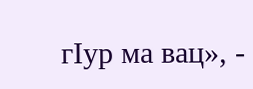гIур ма вац», -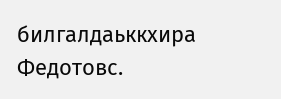билгалдаьккхира Федотовс.